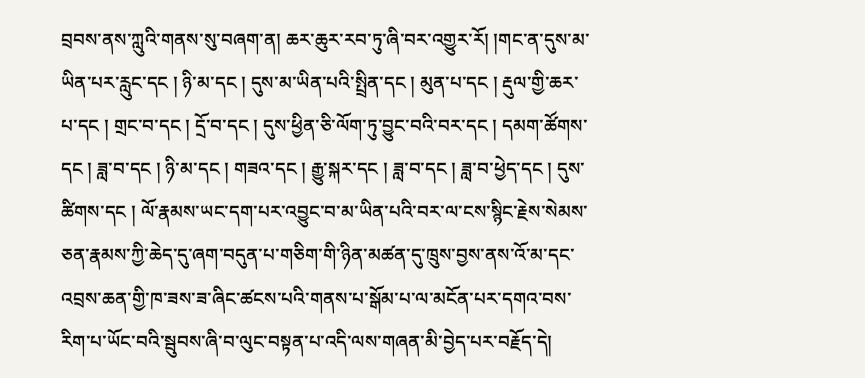བྲབས་ནས་ཀླུའི་གནས་སུ་བཞག་ན། ཆར་ཆུར་རབ་ཏུ་ཞི་བར་འགྱུར་རོ། །གང་ན་དུས་མ་ཡིན་པར་རླུང་དང ། ཉི་མ་དང ། དུས་མ་ཡིན་པའི་སྤྲིན་དང ། མུན་པ་དང ། རྡུལ་གྱི་ཆར་པ་དང ། གྲང་བ་དང ། དྲོ་བ་དང ། དུས་ཕྱིན་ཅི་ལོག་ཏུ་བྱུང་བའི་བར་དང ། དམག་ཚོགས་དང ། ཟླ་བ་དང ། ཉི་མ་དང ། གཟའ་དང ། རྒྱུ་སྐར་དང ། ཟླ་བ་དང ། ཟླ་བ་ཕྱེད་དང ། དུས་ཚིགས་དང ། ལོ་རྣམས་ཡང་དག་པར་འབྱུང་བ་མ་ཡིན་པའི་བར་ལ་ངས་སྙིང་རྗེས་སེམས་ཅན་རྣམས་ཀྱི་ཆེད་དུ་ཞག་བདུན་པ་གཅིག་གི་ཉིན་མཚན་དུ་ཁྲུས་བྱས་ནས་འོ་མ་དང་འབྲས་ཆན་གྱི་ཁ་ཟས་ཟ་ཞིང་ཚངས་པའི་གནས་པ་སྒོམ་པ་ལ་མངོན་པར་དགའ་བས་རིག་པ་ཡོང་བའི་སྦུབས་ཞི་བ་ལུང་བསྟན་པ་འདི་ལས་གཞན་མི་བྱེད་པར་བརྗོད་དེ།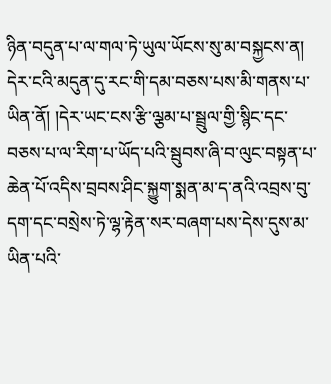ཉིན་བདུན་པ་ལ་གལ་ཏེ་ཡུལ་ཡོངས་སུ་མ་བསྐྱངས་ན། དེར་ངའི་མདུན་དུ་རང་གི་དམ་བཅས་པས་མི་གནས་པ་ཡིན་ནོ། །དེར་ཡང་ངས་རྩི་ལྕམ་པ་སྦྲུལ་གྱི་སྙིང་དང་བཅས་པ་ལ་རིག་པ་ཡོད་པའི་སྦུབས་ཞི་བ་ལུང་བསྟན་པ་ཆེན་པོ་འདིས་བྲབས་ཤིང་སྐྱུག་སྨན་མ་ད་ནའི་འབྲས་བུ་དག་དང་བསྲེས་ཏེ་ལྷ་རྟེན་སར་བཞག་པས་དེས་དུས་མ་ཡིན་པའི་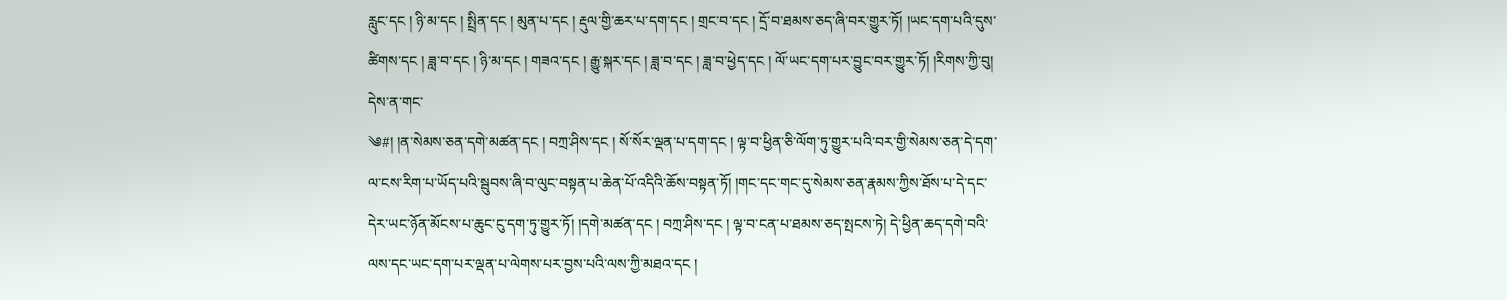རླུང་དང ། ཉི་མ་དང ། སྤྲིན་དང ། མུན་པ་དང ། རྡུལ་གྱི་ཆར་པ་དག་དང ། གྲང་བ་དང ། དྲོ་བ་ཐམས་ཅད་ཞི་བར་གྱུར་ཏོ། །ཡང་དག་པའི་དུས་ཚིགས་དང ། ཟླ་བ་དང ། ཉི་མ་དང ། གཟའ་དང ། རྒྱུ་སྐར་དང ། ཟླ་བ་དང ། ཟླ་བ་ཕྱེད་དང ། ལོ་ཡང་དག་པར་བྱུང་བར་གྱུར་ཏོ། །རིགས་ཀྱི་བུ། དེས་ན་གང་
༄#། །ན་སེམས་ཅན་དགེ་མཚན་དང ། བཀྲ་ཤིས་དང ། སོ་སོར་ལྡན་པ་དག་དང ། ལྟ་བ་ཕྱིན་ཅི་ལོག་ཏུ་གྱུར་པའི་བར་གྱི་སེམས་ཅན་དེ་དག་ལ་ངས་རིག་པ་ཡོད་པའི་སྦུབས་ཞི་བ་ལུང་བསྟན་པ་ཆེན་པོ་འདིའི་ཆོས་བསྟན་ཏོ། །གང་དང་གང་དུ་སེམས་ཅན་རྣམས་ཀྱིས་ཐོས་པ་དེ་དང་དེར་ཡང་ཉོན་མོངས་པ་ཆུང་ངུ་དག་ཏུ་གྱུར་ཏོ། །དགེ་མཚན་དང ། བཀྲ་ཤིས་དང ། ལྟ་བ་ངན་པ་ཐམས་ཅད་སྤངས་ཏེ། དེ་ཕྱིན་ཆད་དགེ་བའི་ལས་དང་ཡང་དག་པར་ལྡན་པ་ལེགས་པར་བྱས་པའི་ལས་ཀྱི་མཐའ་དང །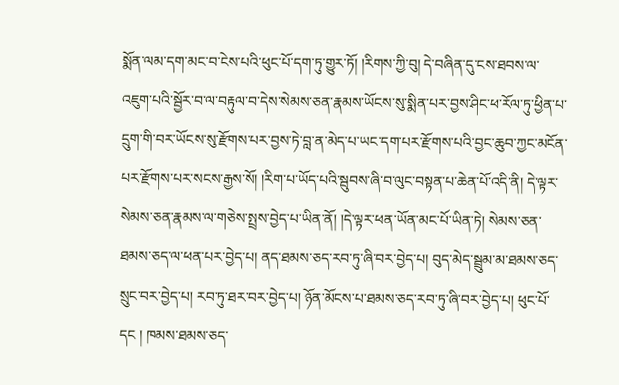སྨོན་ལམ་དག་མང་བ་ངེས་པའི་ཕུང་པོ་དག་ཏུ་གྱུར་ཏོ། །རིགས་ཀྱི་བུ། དེ་བཞིན་དུ་ངས་ཐབས་ལ་འཇུག་པའི་སྦྱོར་བ་ལ་བརྟུལ་བ་དེས་སེམས་ཅན་རྣམས་ཡོངས་སུ་སྨིན་པར་བྱས་ཤིང་ཕ་རོལ་ཏུ་ཕྱིན་པ་དྲུག་གི་བར་ཡོངས་སུ་རྫོགས་པར་བྱས་ཏེ་བླ་ན་མེད་པ་ཡང་དག་པར་རྫོགས་པའི་བྱང་ཆུབ་ཀྱང་མངོན་པར་རྫོགས་པར་སངས་རྒྱས་སོ། །རིག་པ་ཡོད་པའི་སྦུབས་ཞི་བ་ལུང་བསྟན་པ་ཆེན་པོ་འདི་ནི། དེ་ལྟར་སེམས་ཅན་རྣམས་ལ་གཅེས་སྤྲས་བྱེད་པ་ཡིན་ནོ། །དེ་ལྟར་ཕན་ཡོན་མང་པོ་ཡིན་ཏེ། སེམས་ཅན་ཐམས་ཅད་ལ་ཕན་པར་བྱེད་པ། ནད་ཐམས་ཅད་རབ་ཏུ་ཞི་བར་བྱེད་པ། བུད་མེད་སྦྲུམ་མ་ཐམས་ཅད་སྲུང་བར་བྱེད་པ། རབ་ཏུ་ཐར་བར་བྱེད་པ། ཉོན་མོངས་པ་ཐམས་ཅད་རབ་ཏུ་ཞི་བར་བྱེད་པ། ཕུང་པོ་དང ། ཁམས་ཐམས་ཅད་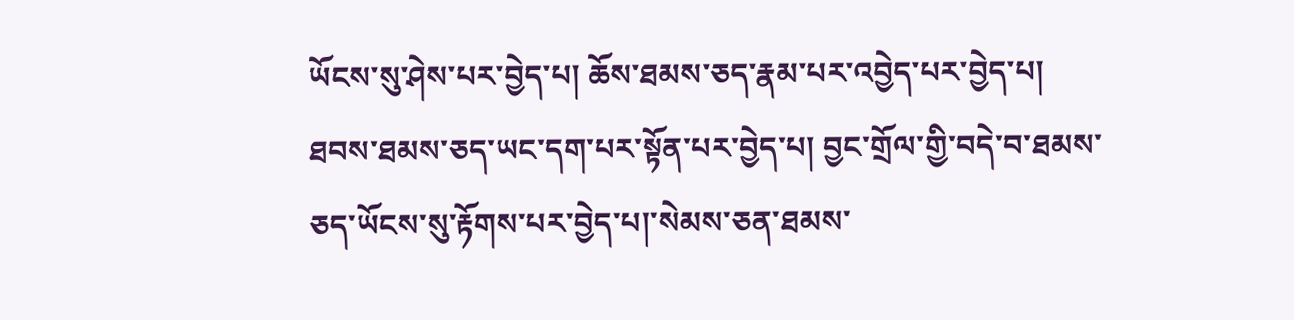ཡོངས་སུ་ཤེས་པར་བྱེད་པ། ཆོས་ཐམས་ཅད་རྣམ་པར་འབྱེད་པར་བྱེད་པ། ཐབས་ཐམས་ཅད་ཡང་དག་པར་སྟོན་པར་བྱེད་པ། བྱང་གྲོལ་གྱི་བདེ་བ་ཐམས་ཅད་ཡོངས་སུ་རྟོགས་པར་བྱེད་པ།་སེམས་ཅན་ཐམས་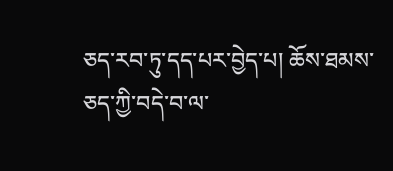ཅད་རབ་ཏུ་དད་པར་བྱེད་པ། ཆོས་ཐམས་ཅད་ཀྱི་བདེ་བ་ལ་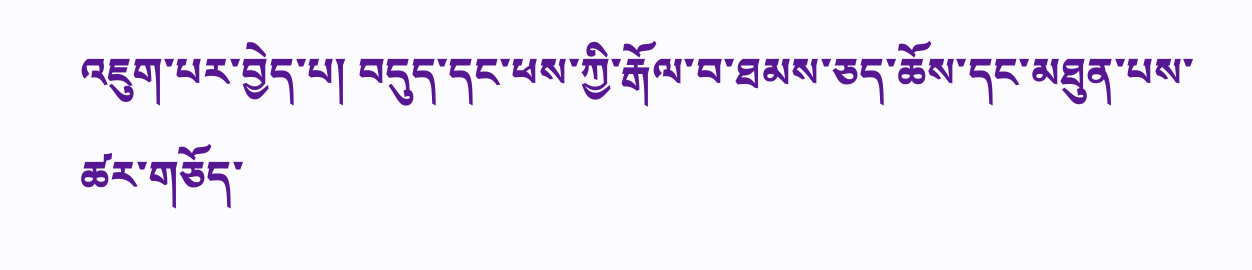འཇུག་པར་བྱེད་པ། བདུད་དང་ཕས་ཀྱི་རྒོལ་བ་ཐམས་ཅད་ཆོས་དང་མཐུན་པས་ཚར་གཅོད་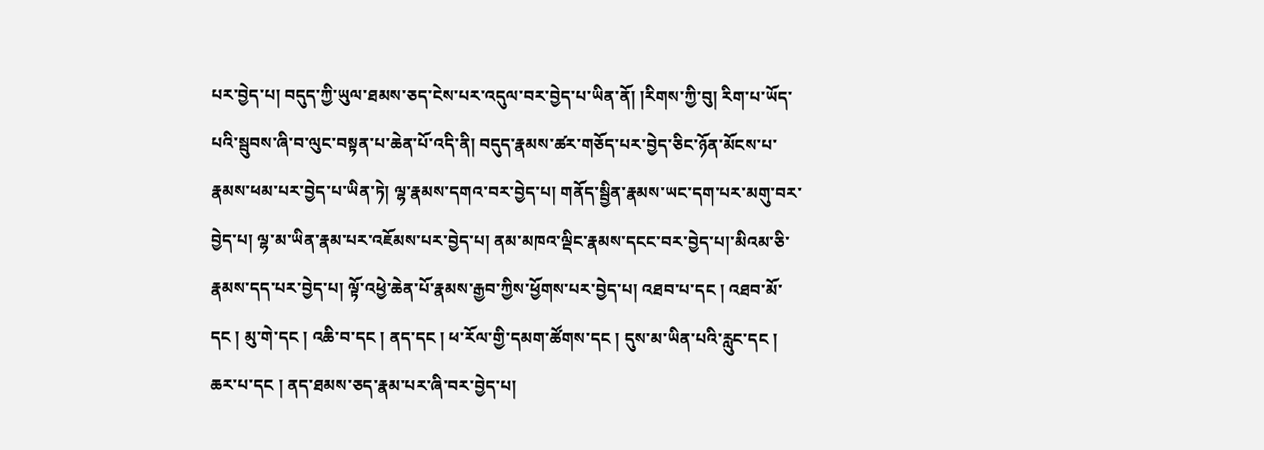པར་བྱེད་པ། བདུད་ཀྱི་ཡུལ་ཐམས་ཅད་ངེས་པར་འདུལ་བར་བྱེད་པ་ཡིན་ནོ། །རིགས་ཀྱི་བུ། རིག་པ་ཡོད་པའི་སྦུབས་ཞི་བ་ལུང་བསྟན་པ་ཆེན་པོ་འདི་ནི། བདུད་རྣམས་ཚར་གཅོད་པར་བྱེད་ཅིང་ཉོན་མོངས་པ་རྣམས་ཕམ་པར་བྱེད་པ་ཡིན་ཏེ། ལྷ་རྣམས་དགའ་བར་བྱེད་པ། གནོད་སྦྱིན་རྣམས་ཡང་དག་པར་མགུ་བར་བྱེད་པ། ལྷ་མ་ཡིན་རྣམ་པར་འཇོམས་པར་བྱེད་པ། ནམ་མཁའ་ལྡིང་རྣམས་དངང་བར་བྱེད་པ།་མིའམ་ཅི་རྣམས་དད་པར་བྱེད་པ། ལྟོ་འཕྱེ་ཆེན་པོ་རྣམས་རྒྱབ་ཀྱིས་ཕྱོགས་པར་བྱེད་པ། འཐབ་པ་དང ། འཐབ་མོ་དང ། མུ་གེ་དང ། འཆི་བ་དང ། ནད་དང ། ཕ་རོལ་གྱི་དམག་ཚོགས་དང ། དུས་མ་ཡིན་པའི་རླུང་དང ། ཆར་པ་དང ། ནད་ཐམས་ཅད་རྣམ་པར་ཞི་བར་བྱེད་པ།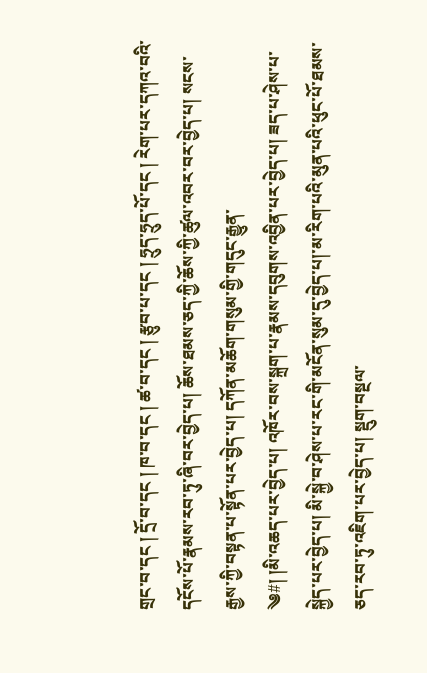གྲང་བ་དང ། དྲོ་བ་དང ། ཁ་བ་དང ། ཚ་བ་དང ། རྩུབ་པ་དང ། ཧྲུད་ཧྲུད་པོ་དང ། རེག་པར་དཀའ་བའི་དངོས་པོ་རྣམས་རབ་ཏུ་ཞི་བར་བྱེད་པ། ཆོས་ཐམས་ཅད་ཀྱི་ཆོས་ཀྱི་ཚུལ་འབར་བར་བྱེད་པ། སངས་རྒྱས་ཀྱི་བསྟན་པ་སྟོན་པར་བྱེད་པ། དཀོན་མཆོག་གསུམ་གྱི་གདུང་རྒྱུན་
༄#། །མི་འཆད་པར་བྱེད་པ། འཁོར་བས་སྐྲག་པ་རྣམས་དབུགས་འབྱིན་པར་བྱེད་པ། ཟད་པ་ཤེས་པ་སྐྱེད་པར་བྱེད་པ། མི་སྐྱེ་བ་ཤེས་པ་རང་གི་མངོན་སུམ་དུ་བྱེད་པ།་མ་རིག་པའི་མུན་པའི་ཕུང་པོ་ཐམས་ཅད་རབ་ཏུ་འཇིག་པར་བྱེད་པ། སྡུག་བསྔལ་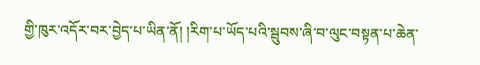གྱི་ཁུར་འདོར་བར་བྱེད་པ་ཡིན་ནོ། །རིག་པ་ཡོད་པའི་སྦུབས་ཞི་བ་ལུང་བསྟན་པ་ཆེན་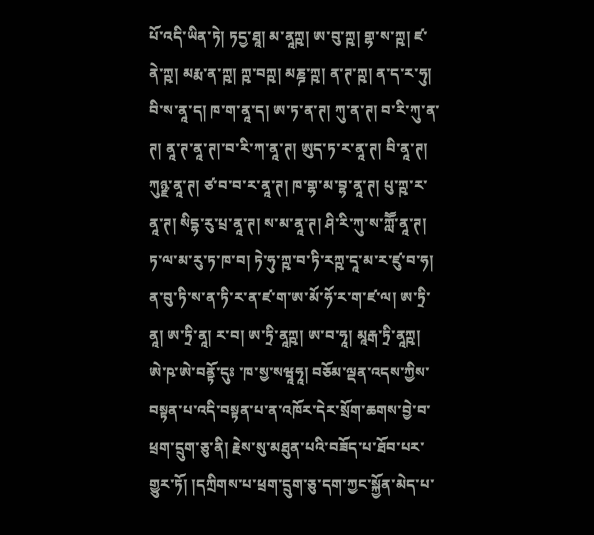པོ་འདི་ཡིན་ཏེ། ཏདྱ་ཐཱ། མ་ནཱཀྵ། ཨ་བུ་ཀྵ། གྷ་ས་ཀྵ། ཛ་ནེ་ཀྵ། མརྨ་ན་ཀྵ། ཀྵ་བཀྵ། མཎྜ་ཀྵ། ན་ཊ་ཀྵ། ན་ད་ར་ཧུ། བི་ས་ནཱ་ད། ཁ་ག་ནཱ་ད། ཨ་ཏ་ན་ཊ། ཀུ་ན་ཊ། བ་རི་ཀུ་ན་ཊ། ནཱ་ཊ་ནཱ་ཊ།་བ་རི་ཀ་ནཱ་ཊ། ཨུད་ཏ་ར་ནཱ་ཊ། བི་ནཱ་ཊ། ཀུཉྫ་ནཱ་ཊ། ཙ་བ་བ་ར་ནཱ་ཊ། ཁ་གྷ་མ་བྷ་ནཱ་ཊ། པུ་ཀྵ་ར་ནཱ་ཊ། སིདྷ་རུ་པྲ་ནཱ་ཊ། ས་མ་ནཱ་ཊ། ཤི་རི་ཀུ་ས་ཀླཽ་ནཱ་ཊ། ཏ་ལ་མ་རུ་ཏ་ཁ་བ། ཏེ་ཧུ་ཀྵ་བ་ཏི་རཀྵ་དཱ་མ་ར་ཛུ་བ་ཧ། ན་བུ་ཏི་ས་ན་ཏི་ར་ན་ཛ་ག་ཨ་མོ་ཧོ་ར་ག་ཛ་ལ། ཨ་ཏྲི་ནཱ། ཨ་ཏྲི་ནཱ། ར་བ། ཨ་ཏྲི་ནཱཀྵ། ཨ་བ་ཧཱ། མཱརྒ་ཏྲི་ནཱཀྵ། ཨེ་ཥ་ཨེ་བནྟོ་དུཿ ་ཁ་སྱ་སཝཱཧཱ། བཅོམ་ལྡན་འདས་ཀྱིས་བསྟན་པ་འདི་བསྟན་པ་ན་འཁོར་དེར་སྲོག་ཆགས་བྱེ་བ་ཕྲག་དྲུག་ཅུ་ནི། རྗེས་སུ་མཐུན་པའི་བཟོད་པ་ཐོབ་པར་གྱུར་ཏོ། །དཀྲིགས་པ་ཕྲག་དྲུག་ཅུ་དག་ཀྱང་སྐྱོན་མེད་པ་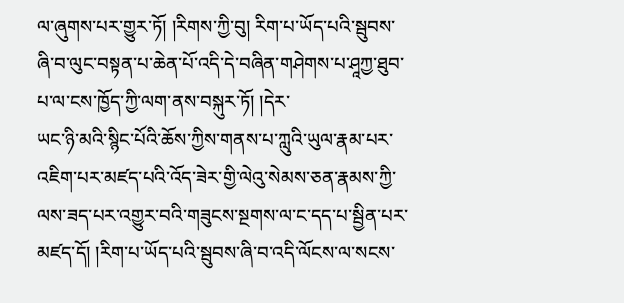ལ་ཞུགས་པར་གྱུར་ཏོ། །རིགས་ཀྱི་བུ། རིག་པ་ཡོད་པའི་སྦུབས་ཞི་བ་ལུང་བསྟན་པ་ཆེན་པོ་འདི་དེ་བཞིན་གཤེགས་པ་ཤཱཀྱ་ཐུབ་པ་ལ་ངས་ཁྱོད་ཀྱི་ལག་ནས་བསྐུར་ཏོ། །དེར་
ཡང་ཉི་མའི་སྙིང་པོའི་ཆོས་ཀྱིས་གནས་པ་ཀླུའི་ཡུལ་རྣམ་པར་འཇིག་པར་མཛད་པའི་འོད་ཟེར་གྱི་ལེའུ་སེམས་ཅན་རྣམས་ཀྱི་ལས་ཟད་པར་འགྱུར་བའི་གཟུངས་སྔགས་ལ་ང་དད་པ་སྦྱིན་པར་མཛད་དོ། །རིག་པ་ཡོད་པའི་སྦུབས་ཞི་བ་འདི་ལོངས་ལ་སངས་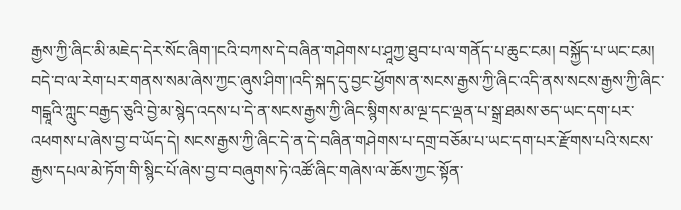རྒྱས་ཀྱི་ཞིང་མི་མཇེད་དེར་སོང་ཞིག་།ངའི་བཀས་དེ་བཞིན་གཤེགས་པ་ཤཱཀྱ་ཐུབ་པ་ལ་གནོད་པ་ཆུང་ངམ། བསྐྱོད་པ་ཡང་ངམ། བདེ་བ་ལ་རེག་པར་གནས་སམ་ཞེས་ཀྱང་ཞུས་ཤིག་།འདི་སྐད་དུ་བྱང་ཕྱོགས་ན་སངས་རྒྱས་ཀྱི་ཞིང་འདི་ནས་སངས་རྒྱས་ཀྱི་ཞིང་གངྒཱའི་ཀླུང་བརྒྱད་ཅུའི་བྱེ་མ་སྙེད་འདས་པ་དེ་ན་སངས་རྒྱས་ཀྱི་ཞིང་སྙིགས་མ་ལྔ་དང་ལྡན་པ་སྒྲ་ཐམས་ཅད་ཡང་དག་པར་འཕགས་པ་ཞེས་བྱ་བ་ཡོད་དེ། སངས་རྒྱས་ཀྱི་ཞིང་དེ་ན་དེ་བཞིན་གཤེགས་པ་དགྲ་བཅོམ་པ་ཡང་དག་པར་རྫོགས་པའི་སངས་རྒྱས་དཔལ་མེ་ཏོག་གི་སྙིང་པོ་ཞེས་བྱ་བ་བཞུགས་ཏེ་འཚོ་ཞིང་གཞེས་ལ་ཆོས་ཀྱང་སྟོན་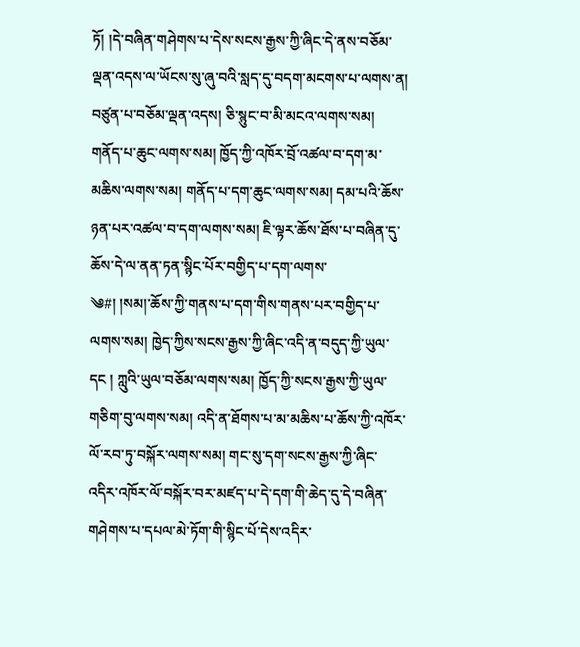ཏོ། །དེ་བཞིན་གཤེགས་པ་དེས་སངས་རྒྱས་ཀྱི་ཞིང་དེ་ནས་བཅོམ་ལྡན་འདས་ལ་ཡོངས་སུ་ཞུ་བའི་སླད་དུ་བདག་མངགས་པ་ལགས་ན། བཙུན་པ་བཅོམ་ལྡན་འདས། ཅི་སྙུང་བ་མི་མངའ་ལགས་སམ། གནོད་པ་ཆུང་ལགས་སམ། ཁྱོད་ཀྱི་འཁོར་བྲོ་འཚལ་བ་དག་མ་མཆིས་ལགས་སམ། གནོད་པ་དག་ཆུང་ལགས་སམ། དམ་པའི་ཆོས་ཉན་པར་འཚལ་བ་དག་ལགས་སམ། ཇི་ལྟར་ཆོས་ཐོས་པ་བཞིན་དུ་ཆོས་དེ་ལ་ནན་ཏན་སྙིང་པོར་བགྱིད་པ་དག་ལགས་
༄#། །སམ།་ཆོས་ཀྱི་གནས་པ་དག་གིས་གནས་པར་བགྱིད་པ་ལགས་སམ། ཁྱེད་ཀྱིས་སངས་རྒྱས་ཀྱི་ཞིང་འདི་ན་བདུད་ཀྱི་ཡུལ་དང ། ཀླུའི་ཡུལ་བཅོམ་ལགས་སམ། ཁྱོད་ཀྱི་སངས་རྒྱས་ཀྱི་ཡུལ་གཅིག་བུ་ལགས་སམ། འདི་ན་ཐོགས་པ་མ་མཆིས་པ་ཆོས་ཀྱི་འཁོར་ལོ་རབ་ཏུ་བསྐོར་ལགས་སམ། གང་སུ་དག་སངས་རྒྱས་ཀྱི་ཞིང་འདིར་འཁོར་ལོ་བསྐོར་བར་མཛད་པ་དེ་དག་གི་ཆེད་དུ་དེ་བཞིན་གཤེགས་པ་དཔལ་མེ་ཏོག་གི་སྙིང་པོ་དེས་འདིར་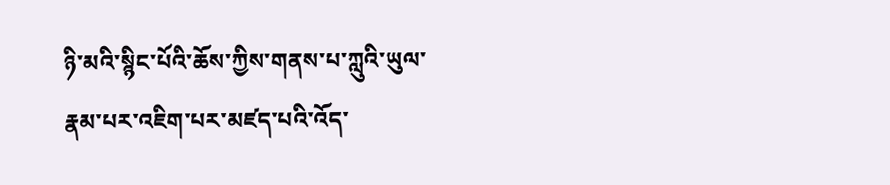ཉི་མའི་སྙིང་པོའི་ཆོས་ཀྱིས་གནས་པ་ཀླུའི་ཡུལ་རྣམ་པར་འཇིག་པར་མཛད་པའི་འོད་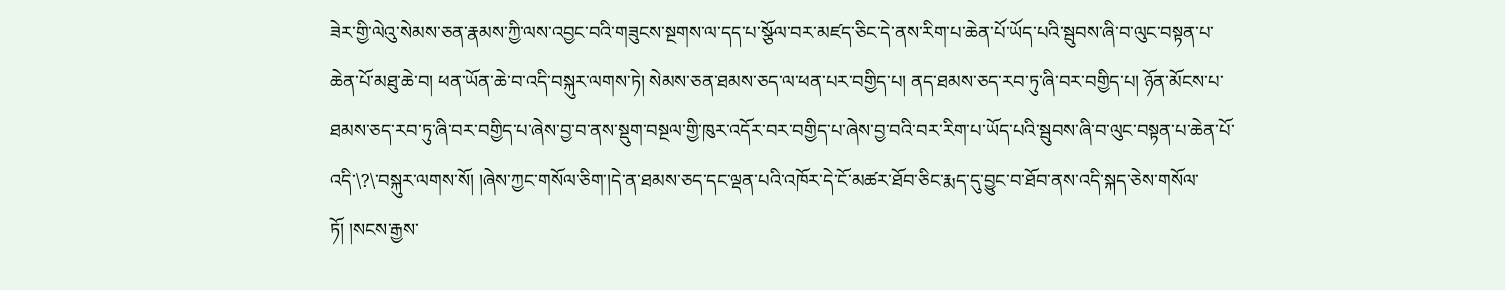ཟེར་གྱི་ལེའུ་སེམས་ཅན་རྣམས་ཀྱི་ལས་འབྱང་བའི་གཟུངས་སྔགས་ལ་དད་པ་སྩོལ་བར་མཛད་ཅིང་དེ་ནས་རིག་པ་ཆེན་པོ་ཡོད་པའི་སྦུབས་ཞི་བ་ལུང་བསྟན་པ་ཆེན་པོ་མཐུ་ཆེ་བ། ཕན་ཡོན་ཆེ་བ་འདི་བསྐུར་ལགས་ཏེ། སེམས་ཅན་ཐམས་ཅད་ལ་ཕན་པར་བགྱིད་པ། ནད་ཐམས་ཅད་རབ་ཏུ་ཞི་བར་བགྱིད་པ། ཉོན་མོངས་པ་ཐམས་ཅད་རབ་ཏུ་ཞི་བར་བགྱིད་པ་ཞེས་བྱ་བ་ནས་སྡུག་བསྔལ་གྱི་ཁུར་འདོར་བར་བགྱིད་པ་ཞེས་བྱ་བའི་བར་རིག་པ་ཡོད་པའི་སྦུབས་ཞི་བ་ལུང་བསྟན་པ་ཆེན་པོ་འདི་\?\་བསྐུར་ལགས་སོ། །ཞེས་ཀྱང་གསོལ་ཅིག་།དེ་ན་ཐམས་ཅད་དང་ལྡན་པའི་འཁོར་དེ་ངོ་མཚར་ཐོབ་ཅིང་རྨད་དུ་བྱུང་བ་ཐོབ་ནས་འདི་སྐད་ཅེས་གསོལ་ཏོ། །སངས་རྒྱས་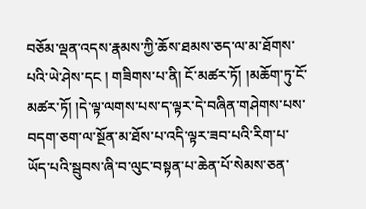བཅོམ་ལྡན་འདས་རྣམས་ཀྱི་ཆོས་ཐམས་ཅད་ལ་མ་ཐོགས་པའི་ཡེ་ཤེས་དང ། གཟིགས་པ་ནི། ངོ་མཚར་ཏོ། །མཆོག་ཏུ་ངོ་མཚར་ཏོ། །དེ་ལྟ་ལགས་པས་ད་ལྟར་དེ་བཞིན་གཤེགས་པས་བདག་ཅག་ལ་སྔོན་མ་ཐོས་པ་འདི་ལྟར་ཟབ་པའི་རིག་པ་ཡོད་པའི་སྦུབས་ཞི་བ་ལུང་བསྟན་པ་ཆེན་པོ་སེམས་ཅན་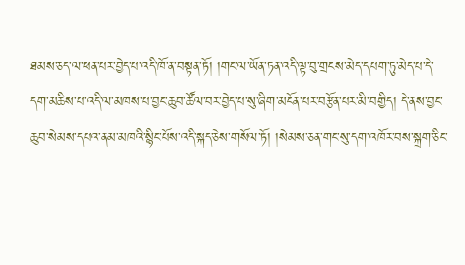ཐམས་ཅད་ལ་ཕན་པར་བྱེད་པ་འདི་ཁོ་ན་བསྟན་ཏོ། །གང་ལ་ཡོན་ཏན་འདི་ལྟ་བུ་གྲངས་མེད་དཔག་ཏུ་མེད་པ་དེ་དག་མཆིས་པ་འདི་ལ་མཁས་པ་བྱང་ཆུབ་ཚོལ་བར་བྱེད་པ་སུ་ཞིག་མངོན་པར་བརྩོན་པར་མི་བགྱིད། དེ་ནས་བྱང་ཆུབ་སེམས་དཔའ་ནམ་མཁའི་སྙིང་པོས་འདི་སྐད་ཅེས་གསོལ་ཏོ། །སེམས་ཅན་གང་སུ་དག་འཁོར་བས་སྐྲག་ཅིང་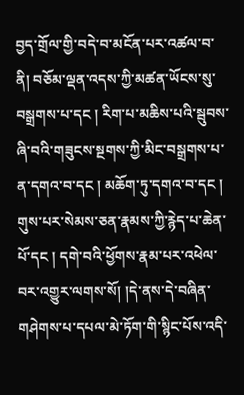བྱད་གྲོལ་གྱི་བདེ་བ་མངོན་པར་འཚལ་བ་ནི། བཅོམ་ལྡན་འདས་ཀྱི་མཚན་ཡོངས་སུ་བསྒྲགས་པ་དང ། རིག་པ་མཆིས་པའི་སྦུབས་ཞི་བའི་གཟུངས་སྔགས་ཀྱི་མིང་བསྒྲགས་པ་ན་དགའ་བ་དང ། མཆོག་ཏུ་དགའ་བ་དང ། གུས་པར་སེམས་ཅན་རྣམས་ཀྱི་རྙེད་པ་ཆེན་པོ་དང ། དགེ་བའི་ཕྱོགས་རྣམ་པར་འཕེལ་བར་འགྱུར་ལགས་སོ། །དེ་ནས་དེ་བཞིན་གཤེགས་པ་དཔལ་མེ་ཏོག་གི་སྙིང་པོས་འདི་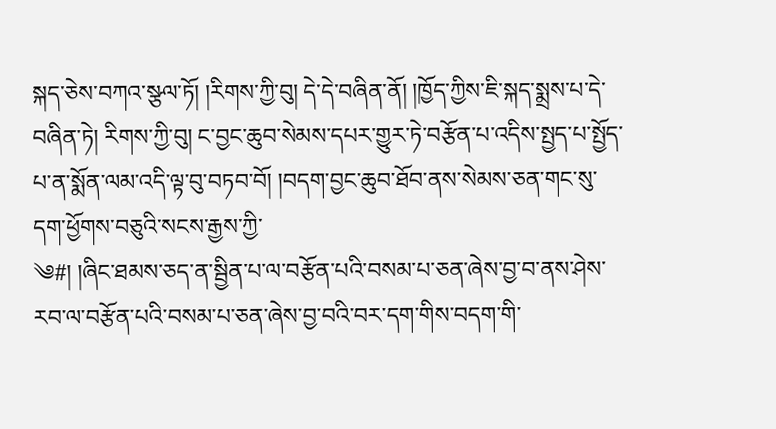སྐད་ཅེས་བཀའ་སྩལ་ཏོ། །རིགས་ཀྱི་བུ། དེ་དེ་བཞིན་ནོ། །ཁྱོད་ཀྱིས་ཇི་སྐད་སྨྲས་པ་དེ་བཞིན་ཏེ། རིགས་ཀྱི་བུ། ང་བྱང་ཆུབ་སེམས་དཔར་གྱུར་ཏེ་བརྩོན་པ་འདིས་སྤྱད་པ་སྤྱོད་པ་ན་སྨོན་ལམ་འདི་ལྟ་བུ་བཏབ་བོ། །བདག་བྱང་ཆུབ་ཐོབ་ནས་སེམས་ཅན་གང་སུ་དག་ཕྱོགས་བཅུའི་སངས་རྒྱས་ཀྱི་
༄#། །ཞིང་ཐམས་ཅད་ན་སྦྱིན་པ་ལ་བརྩོན་པའི་བསམ་པ་ཅན་ཞེས་བྱ་བ་ནས་ཤེས་རབ་ལ་བརྩོན་པའི་བསམ་པ་ཅན་ཞེས་བྱ་བའི་བར་དག་གིས་བདག་གི་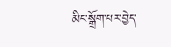མིང་སྒྲོག་པར་བྱེད་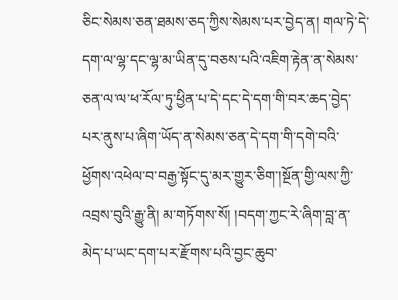ཅིང་སེམས་ཅན་ཐམས་ཅད་ཀྱིས་སེམས་པར་བྱེད་ན། གལ་ཏེ་དེ་དག་ལ་ལྷ་དང་ལྷ་མ་ཡིན་དུ་བཅས་པའི་འཇིག་རྟེན་ན་སེམས་ཅན་ལ་ལ་ཕ་རོལ་ཏུ་ཕྱིན་པ་དེ་དང་དེ་དག་གི་བར་ཆད་བྱེད་པར་ནུས་པ་ཞིག་ཡོད་ན་སེམས་ཅན་དེ་དག་གི་དགེ་བའི་ཕྱོགས་འཕེལ་བ་བརྒྱ་སྟོང་དུ་མར་གྱུར་ཅིག་།སྔོན་གྱི་ལས་ཀྱི་འབྲས་བུའི་རྒྱུ་ནི། མ་གཏོགས་སོ། །བདག་ཀྱང་རེ་ཞིག་བླ་ན་མེད་པ་ཡང་དག་པར་རྫོགས་པའི་བྱང་ཆུབ་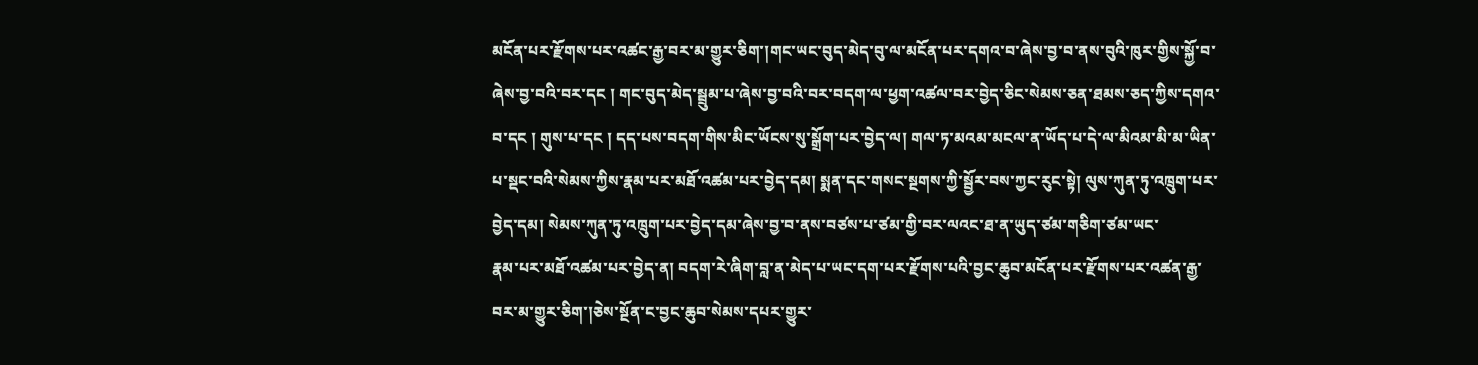མངོན་པར་རྫོགས་པར་འཚང་རྒྱ་བར་མ་གྱུར་ཅིག་།གང་ཡང་བུད་མེད་བུ་ལ་མངོན་པར་དགའ་བ་ཞེས་བྱ་བ་ནས་བུའི་ཁུར་གྱིས་སྐྱོ་བ་ཞེས་བྱ་བའི་བར་དང ། གང་བུད་མེད་སྦྲུམ་པ་ཞེས་བྱ་བའི་བར་བདག་ལ་ཕྱག་འཚལ་བར་བྱེད་ཅིང་སེམས་ཅན་ཐམས་ཅད་ཀྱིས་དགའ་བ་དང ། གུས་པ་དང ། དད་པས་བདག་གིས་མིང་ཡོངས་སུ་སྒྲོག་པར་བྱེད་ལ། གལ་ཏ་མའམ་མངལ་ན་ཡོད་པ་དེ་ལ་མིའམ་མི་མ་ཡིན་པ་སྡང་བའི་སེམས་ཀྱིས་རྣམ་པར་མཐོ་འཚམ་པར་བྱེད་དམ། སྨན་དང་གསང་སྔགས་ཀྱི་སྦྱོར་བས་ཀྱང་རུང་སྟེ། ལུས་ཀུན་ཏུ་འཁྲུག་པར་བྱེད་དམ། སེམས་ཀུན་ཏུ་འཁྲུག་པར་བྱེད་དམ་ཞེས་བྱ་བ་ནས་བཙས་པ་ཙམ་གྱི་བར་ལའང་ཐ་ན་ཡུད་ཙམ་གཅིག་ཙམ་ཡང་
རྣམ་པར་མཐོ་འཚམ་པར་བྱེད་ན། བདག་རེ་ཞིག་བླ་ན་མེད་པ་ཡང་དག་པར་རྫོགས་པའི་བྱང་ཆུབ་མངོན་པར་རྫོགས་པར་འཚན་རྒྱ་བར་མ་གྱུར་ཅིག་།ཅེས་སྔོན་ང་བྱང་ཆུབ་སེམས་དཔར་གྱུར་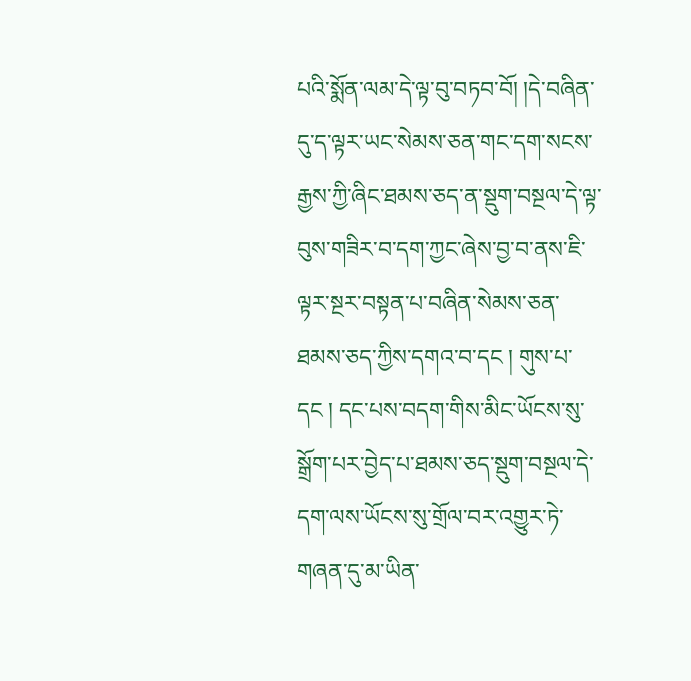པའི་སྨོན་ལམ་དེ་ལྟ་བུ་བཏབ་བོ། །དེ་བཞིན་དུ་ད་ལྟར་ཡང་སེམས་ཅན་གང་དག་སངས་རྒྱས་ཀྱི་ཞིང་ཐམས་ཅད་ན་སྡུག་བསྔལ་དེ་ལྟ་བུས་གཟིར་བ་དག་ཀྱང་ཞེས་བྱ་བ་ནས་ཇི་ལྟར་སྔར་བསྟན་པ་བཞིན་སེམས་ཅན་ཐམས་ཅད་ཀྱིས་དགའ་བ་དང ། གུས་པ་དང ། དང་པས་བདག་གིས་མིང་ཡོངས་སུ་སྒྲོག་པར་བྱེད་པ་ཐམས་ཅད་སྡུག་བསྔལ་དེ་དག་ལས་ཡོངས་སུ་གྲོལ་བར་འགྱུར་ཏེ་གཞན་དུ་མ་ཡིན་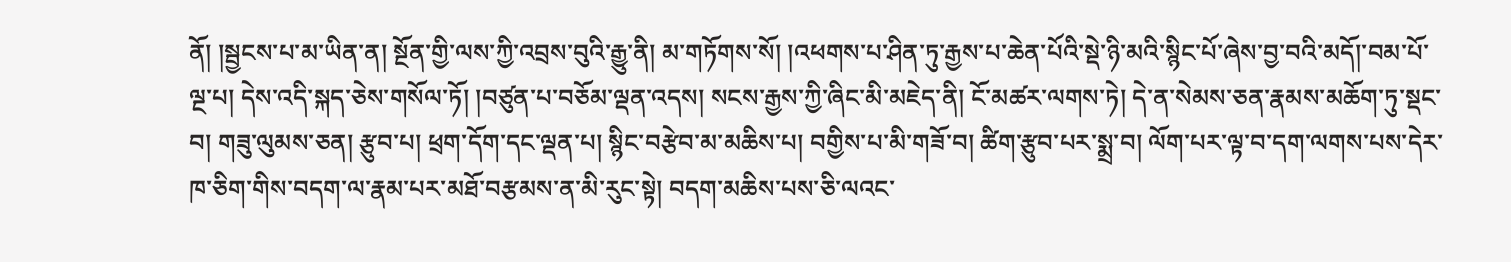ནོ། །སྦྱངས་པ་མ་ཡིན་ན། སྔོན་གྱི་ལས་ཀྱི་འབྲས་བུའི་རྒྱུ་ནི། མ་གཏོགས་སོ། །འཕགས་པ་ཤིན་ཏུ་རྒྱས་པ་ཆེན་པོའི་སྡེ་ཉི་མའི་སྙིང་པོ་ཞེས་བྱ་བའི་མདོ།་བམ་པོ་ལྔ་པ། དེས་འདི་སྐད་ཅེས་གསོལ་ཏོ། །བཙུན་པ་བཅོམ་ལྡན་འདས། སངས་རྒྱས་ཀྱི་ཞིང་མི་མཇེད་ནི། ངོ་མཚར་ལགས་ཏེ། དེ་ན་སེམས་ཅན་རྣམས་མཆོག་ཏུ་སྡང་བ། གཟུ་ལུམས་ཅན། རྩུབ་པ། ཕྲག་དོག་དང་ལྡན་པ། སྙིང་བརྩེབ་མ་མཆིས་པ། བགྱིས་པ་མི་གཟོ་བ། ཚིག་རྩུབ་པར་སྨྲ་བ། ལོག་པར་ལྟ་བ་དག་ལགས་པས་དེར་ཁ་ཅིག་གིས་བདག་ལ་རྣམ་པར་མཐོ་བརྩམས་ན་མི་རུང་སྟེ། བདག་མཆིས་པས་ཅི་ལའང་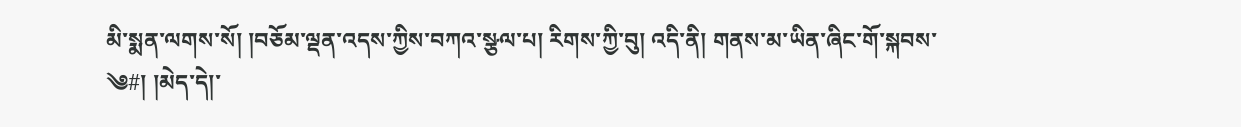མི་སྨན་ལགས་སོ། །བཅོམ་ལྡན་འདས་ཀྱིས་བཀའ་སྩལ་པ། རིགས་ཀྱི་བུ། འདི་ནི། གནས་མ་ཡིན་ཞིང་གོ་སྐབས་
༄#། །མེད་དེ།་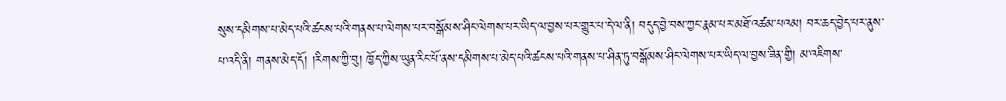སུས་དམིགས་པ་མེད་པའི་ཚངས་པའི་གནས་པ་ལེགས་པར་བསྒོམས་ཤིང་ལེགས་པར་ཡིད་ལ་བྱས་པར་གྱུར་པ་དེ་ལ་ནི། བདུད་བྱེ་བས་ཀྱང་རྣམ་པར་མཐོ་འཚམ་པའམ། བར་ཆད་བྱེད་པར་ནུས་པ་འདི་ནི། གནས་མེད་དོ། །རིགས་ཀྱི་བུ། ཁྱོད་ཀྱིས་ཡུན་རིང་པོ་ནས་དམིགས་པ་མེད་པའི་ཚངས་པའི་གནས་པ་ཤིན་ཏུ་བསྒོམས་ཤིང་ལེགས་པར་ཡིད་ལ་བྱས་ཟིན་གྱི། མ་འཇིགས་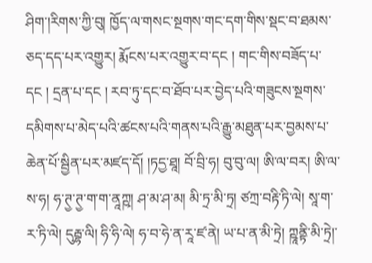ཤིག་།རིགས་ཀྱི་བུ། ཁྱོད་ལ་གསང་སྔགས་གང་དག་གིས་སྡང་བ་ཐམས་ཅད་དད་པར་འགྱུར། རྨོངས་པར་འགྱུར་བ་དང ། གང་གིས་བཟོད་པ་དང ། དྲན་པ་དང ། རབ་ཏུ་དང་བ་ཐོབ་པར་བྱེད་པའི་གཟུངས་སྔགས་དམིགས་པ་མེད་པའི་ཚངས་པའི་གནས་པའི་རྒྱུ་མཐུན་པར་བྱམས་པ་ཆེན་པོ་སྦྱིན་པར་མཛད་དོ། །ཏདྱ་ཐཱ། བོ་བྲི་ཧ། བུ་བུ་ལ། ཨི་ལ་བར། ཨི་ལ་ས་ཧ། ཧ་ཊྱ་ཊྱ་ག་ག་ནཱཀྵ། ཤ་མ་ཤ་མ། མི་ཏྲ་མི་ཏྲ། ཙཀྲ་བརྟི་ཏི་ལེ། སཱ་ག་ར་ཏི་ལེ། དུརྦྷ་ལི། ཧི་ཧི་ལེ། ཧ་བ་ཧེ་ན་རཱ་ཛ་ནེ། ཡ་པ་ན་མི་ཏྲེ། ཀྵཱནྟི་མི་ཏྲེ།་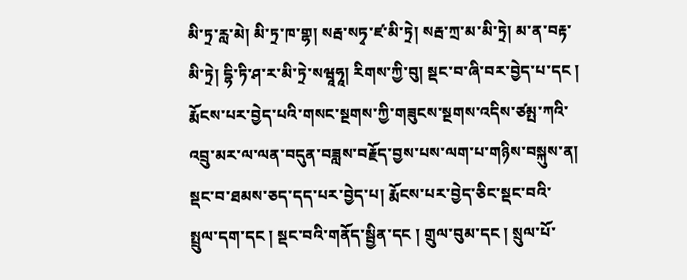མི་ཏྲ་རླ་མེ། མི་ཏྲ་ཁ་གྷ། སརྦ་སཏྭ་ཛ་མི་ཏྲེ། སརྦ་ཀྲ་མ་མི་ཏྲེ། མ་ན་བརྟ་མི་ཏྲེ། དྷི་ཏི་ཤ་ར་མི་ཏྲེ་སཝཱཧཱ། རིགས་ཀྱི་བུ། སྡང་བ་ཞི་བར་བྱེད་པ་དང ། རྨོངས་པར་བྱེད་པའི་གསང་སྔགས་ཀྱི་གཟུངས་སྔགས་འདིས་ཙམྤ་ཀའི་འབྲུ་མར་ལ་ལན་བདུན་བཟླས་བརྗོད་བྱས་པས་ལག་པ་གཉིས་བསྐུས་ན། སྡང་བ་ཐམས་ཅད་དད་པར་བྱེད་པ། རྨོངས་པར་བྱེད་ཅིང་སྡང་བའི་
སྤྲུལ་དག་དང ། སྡང་བའི་གནོད་སྦྱིན་དང ། གྲུལ་བུམ་དང ། སྲུལ་པོ་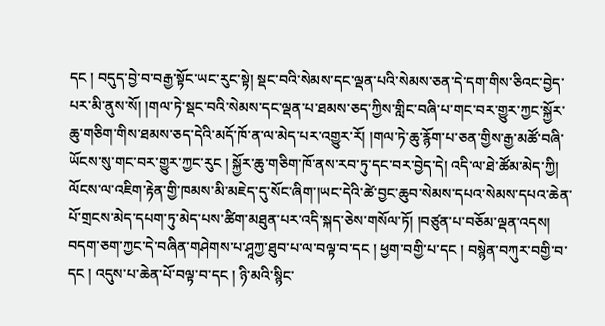དང ། བདུད་བྱེ་བ་བརྒྱ་སྟོང་ཡང་རུང་སྟེ། སྡང་བའི་སེམས་དང་ལྡན་པའི་སེམས་ཅན་དེ་དག་གིས་ཅིའང་བྱེད་པར་མི་ནུས་སོ། །གལ་ཏེ་སྡང་བའི་སེམས་དང་ལྡན་པ་ཐམས་ཅད་ཀྱིས་གླིང་བཞི་པ་གང་བར་གྱུར་ཀྱང་སྐྱོར་ཆུ་གཅིག་གིས་ཐམས་ཅད་དེའི་མདོ་ཁོ་ན་ལ་མེད་པར་འགྱུར་རོ། །གལ་ཏེ་ཆུ་རྙོག་པ་ཅན་གྱིས་རྒྱ་མཚོ་བཞི་ཡོངས་སུ་གང་བར་གྱུར་ཀྱང་རུང ། སྐྱོར་ཆུ་གཅིག་ཁོ་ནས་རབ་ཏུ་དང་བར་བྱེད་དེ། འདི་ལ་ཐེ་ཚོམ་མེད་ཀྱི། ལོངས་ལ་འཇིག་རྟེན་གྱི་ཁམས་མི་མཇེད་དུ་སོང་ཞིག་།ཡང་དེའི་ཚེ་བྱང་ཆུབ་སེམས་དཔའ་སེམས་དཔའ་ཆེན་པོ་གྲངས་མེད་དཔག་ཏུ་མེད་པས་ཚིག་མཐུན་པར་འདི་སྐད་ཅེས་གསོལ་ཏོ། །བཙུན་པ་བཅོམ་ལྡན་འདས། བདག་ཅག་ཀྱང་དེ་བཞིན་གཤེགས་པ་ཤཱཀྱ་ཐུབ་པ་ལ་བལྟ་བ་དང ། ཕྱག་བགྱི་པ་དང ། བསྙེན་བཀུར་བགྱི་བ་དང ། འདུས་པ་ཆེན་པོ་བལྟ་བ་དང ། ཉི་མའི་སྙིང་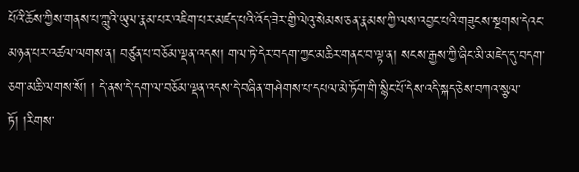པོའི་ཆོས་ཀྱིས་གནས་པ་ཀླུའི་ཡུལ་རྣམ་པར་འཇིག་པར་མཛད་པའི་འོད་ཟེར་གྱི་ལེའུ་སེམས་ཅན་རྣམས་ཀྱི་ལས་འབྱང་པའི་གཟུངས་སྔགས་དེའང་མཉན་པར་འཚལ་ལགས་ན། བཙུན་པ་བཅོམ་ལྡན་འདས། གལ་ཏེ་དེར་བདག་ཀྱང་མཆིར་གནང་བ་ལྟ་ན། སངས་རྒྱས་ཀྱི་ཞིང་མི་མཇེད་དུ་བདག་ཅག་མཆི་ལགས་སོ། ། དེ་ནས་དེ་དག་ལ་བཅོམ་ལྡན་འདས་དེ་བཞིན་གཤེགས་པ་དཔལ་མེ་ཏོག་གི་སྙིང་པོ་དེས་འདི་སྐད་ཅེས་བཀའ་སྩལ་ཏོ། །རིགས་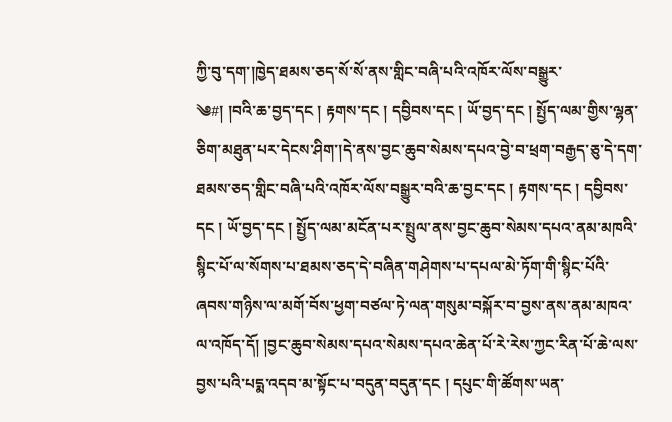ཀྱི་བུ་དག་།ཁྱེད་ཐམས་ཅད་སོ་སོ་ནས་གླིང་བཞི་པའི་འཁོར་ལོས་བསྒྱུར་
༄#། །བའི་ཆ་བྱད་དང ། རྟགས་དང ། དབྱིབས་དང ། ཡོ་བྱད་དང ། སྤྱོད་ལམ་གྱིས་ལྷན་ཅིག་མཐུན་པར་དེངས་ཤིག་།དེ་ནས་བྱང་ཆུབ་སེམས་དཔའ་བྱེ་བ་ཕྲག་བརྒྱད་ཅུ་དེ་དག་ཐམས་ཅད་གླིང་བཞི་པའི་འཁོར་ལོས་བསྒྱུར་བའི་ཆ་བྱང་དང ། རྟགས་དང ། དབྱིབས་དང ། ཡོ་བྱད་དང ། སྤྱོད་ལམ་མངོན་པར་སྤྲུལ་ནས་བྱང་ཆུབ་སེམས་དཔའ་ནམ་མཁའི་སྙིང་པོ་ལ་སོགས་པ་ཐམས་ཅད་དེ་བཞིན་གཤེགས་པ་དཔལ་མེ་ཏོག་གི་སྙིང་པོའི་ཞབས་གཉིས་ལ་མགོ་བོས་ཕྱག་བཙལ་ཏེ་ལན་གསུམ་བསྐོར་བ་བྱས་ནས་ནམ་མཁའ་ལ་འཁོད་དོ། །བྱང་ཆུབ་སེམས་དཔའ་སེམས་དཔའ་ཆེན་པོ་རེ་རེས་ཀྱང་རིན་པོ་ཆེ་ལས་བྱས་པའི་པདྨ་འདབ་མ་སྟོང་པ་བདུན་བདུན་དང ། དཔུང་གི་ཚོགས་ཡན་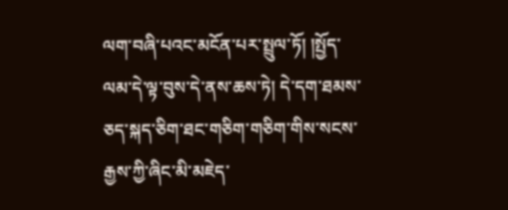ལག་བཞི་པའང་མངོན་པར་སྤྲུལ་ཏོ། །སྤྱོད་ལམ་དེ་ལྟ་བུས་དེ་ནས་ཆས་ཏེ། དེ་དག་ཐམས་ཅད་སྐད་ཅིག་ཐང་གཅིག་གཅིག་གིས་སངས་རྒྱས་ཀྱི་ཞིང་མི་མཇེད་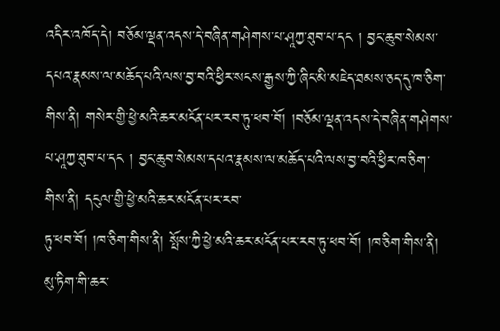འདིར་འཁོད་དེ། བཅོམ་ལྡན་འདས་དེ་བཞིན་གཤེགས་པ་ཤཱཀྱ་ཐུབ་པ་དང ། བྱང་ཆུབ་སེམས་དཔའ་རྣམས་ལ་མཆོད་པའི་ལས་བྱ་བའི་ཕྱིར་སངས་རྒྱས་ཀྱི་ཞིང་མི་མཇེད་ཐམས་ཅད་དུ་ཁ་ཅིག་གིས་ནི། གསེར་གྱི་ཕྱེ་མའི་ཆར་མངོན་པར་རབ་ཏུ་ཕབ་བོ། །བཅོམ་ལྡན་འདས་དེ་བཞིན་གཤེགས་པ་ཤཱཀྱ་ཐུབ་པ་དང ། བྱང་ཆུབ་སེམས་དཔའ་རྣམས་ལ་མཆོད་པའི་ལས་བྱ་བའི་ཕྱིར་ཁ་ཅིག་གིས་ནི། དངུལ་གྱི་ཕྱེ་མའི་ཆར་མངོན་པར་རབ་
ཏུ་ཕབ་བོ། །ཁ་ཅིག་གིས་ནི། སྤོས་ཀྱི་ཕྱེ་མའི་ཆར་མངོན་པར་རབ་ཏུ་ཕབ་བོ། །ཁ་ཅིག་གིས་ནི། མུ་ཏིག་གི་ཆར་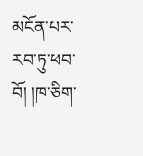མངོན་པར་རབ་ཏུ་ཕབ་བོ། །ཁ་ཅིག་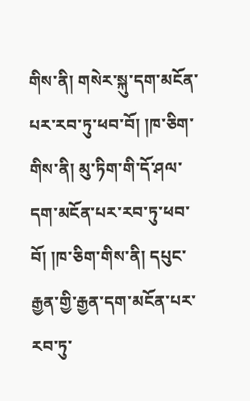གིས་ནི། གསེར་སྐུ་དག་མངོན་པར་རབ་ཏུ་ཕབ་བོ། །ཁ་ཅིག་གིས་ནི། མུ་ཏིག་གི་དོ་ཤལ་དག་མངོན་པར་རབ་ཏུ་ཕབ་བོ། །ཁ་ཅིག་གིས་ནི། དཔུང་རྒྱན་གྱི་རྒྱན་དག་མངོན་པར་རབ་ཏུ་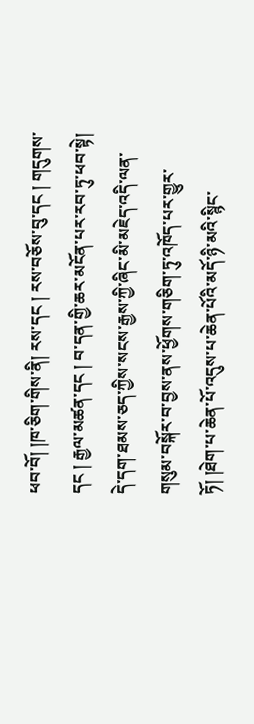ཕབ་བོ། །ཁ་ཅིག་གིས་ནི། རས་དང ། རས་བཅོས་བུ་དང ། གདུགས་དང ། རྒྱལ་མཚན་དང ། བ་དན་གྱི་ཆར་མངོན་པར་རབ་ཏུ་ཕབ་སྟེ། དེ་དག་ཐམས་ཅད་ཀྱིས་སངས་རྒྱས་ཀྱི་ཞིང་མི་མཇེད་འདི་ལན་གསུམ་བསྐོར་བ་བྱས་ནས་ཕྱོགས་གཅིག་ཏུ་འཁོད་པར་གྱུར་ཏོ། །ཐེག་པ་ཆེན་པོ་འདུས་པ་ཆེན་པོའི་མདོ་ཉི་མའི་སྙིང་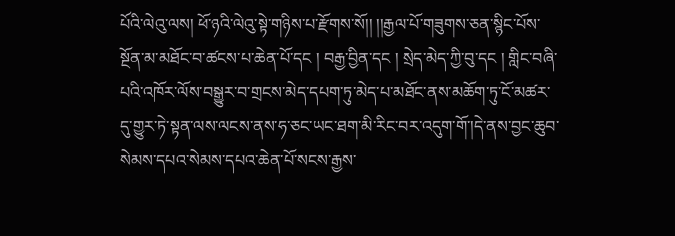པོའི་ལེའུ་ལས། ཕོ་ཉའི་ལེའུ་སྟེ་གཉིས་པ་རྫོགས་སོ།། །།རྒྱལ་པོ་གཟུགས་ཅན་སྙིང་པོས་སྔོན་མ་མཐོང་བ་ཚངས་པ་ཆེན་པོ་དང ། བརྒྱ་བྱིན་དང ། སྲེད་མེད་ཀྱི་བུ་དང ། གླིང་བཞི་པའི་འཁོར་ལོས་བསྒྱུར་བ་གྲངས་མེད་དཔག་ཏུ་མེད་པ་མཐོང་ནས་མཆོག་ཏུ་ངོ་མཚར་དུ་གྱུར་ཏེ་སྟན་ལས་ལངས་ནས་ཧ་ཅང་ཡང་ཐག་མི་རིང་བར་འདུག་གོ་།དེ་ནས་བྱང་ཆུབ་སེམས་དཔའ་སེམས་དཔའ་ཆེན་པོ་སངས་རྒྱས་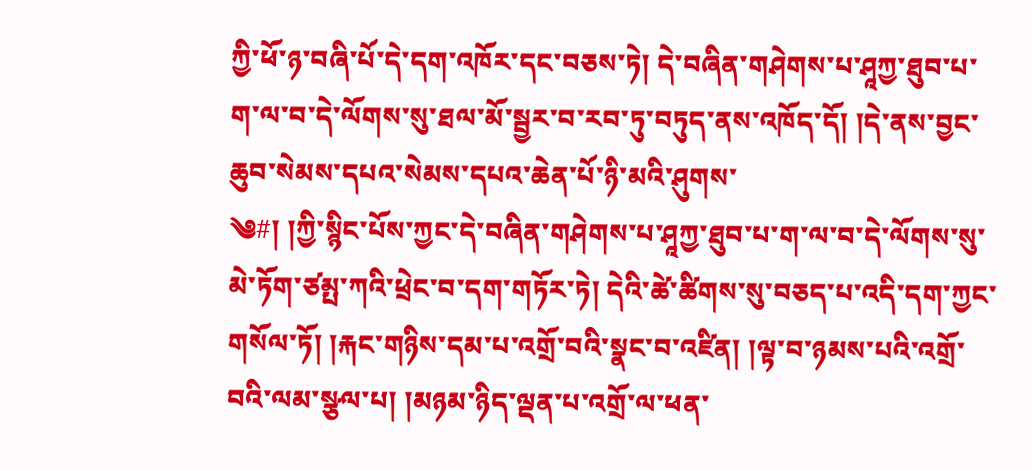ཀྱི་ཕོ་ཉ་བཞི་པོ་དེ་དག་འཁོར་དང་བཅས་ཏེ། དེ་བཞིན་གཤེགས་པ་ཤཱཀྱ་ཐུབ་པ་ག་ལ་བ་དེ་ལོགས་སུ་ཐལ་མོ་སྦྱར་བ་རབ་ཏུ་བཏུད་ནས་འཁོད་དོ། །དེ་ནས་བྱང་ཆུབ་སེམས་དཔའ་སེམས་དཔའ་ཆེན་པོ་ཉི་མའི་ཤུགས་
༄#། །ཀྱི་སྙིང་པོས་ཀྱང་དེ་བཞིན་གཤེགས་པ་ཤཱཀྱ་ཐུབ་པ་ག་ལ་བ་དེ་ལོགས་སུ་མེ་ཏོག་ཙམྤ་ཀའི་ཕྲེང་བ་དག་གཏོར་ཏེ། དེའི་ཚེ་ཚིགས་སུ་བཅད་པ་འདི་དག་ཀྱང་གསོལ་ཏོ། །རྐང་གཉིས་དམ་པ་འགྲོ་བའི་སྣང་བ་འཛིན། །ལྟ་བ་ཉམས་པའི་འགྲོ་བའི་ལམ་སྩལ་པ། །མཉམ་ཉིད་ལྡན་པ་འགྲོ་ལ་ཕན་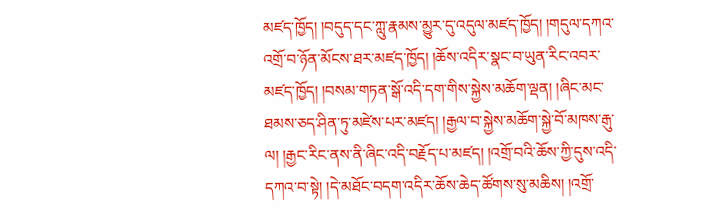མཛད་ཁྱོད། །བདུད་དང་ཀླུ་རྣམས་མྱུར་དུ་འདུལ་མཛད་ཁྱོད། །གདུལ་དཀའ་འགྲོ་བ་ཉོན་མོངས་ཐར་མཛད་ཁྱོད། །ཆོས་འདིར་སྣང་བ་ཡུན་རིང་འབར་མཛད་ཁྱོད། །བསམ་གཏན་སྒོ་འདི་དག་གིས་སྐྱེས་མཆོག་ལྡན། །ཞིང་མང་ཐམས་ཅད་ཤིན་ཏུ་མཛེས་པར་མཛད། །རྒྱལ་བ་སྐྱེས་མཆོག་སྐྱེ་བོ་མཁས་རྒུ་ལ། །རྒྱང་རིང་ནས་ནི་ཞིང་འདི་བརྗོད་པ་མཛད། །འགྲོ་བའི་ཆོས་ཀྱི་དུས་འདི་དཀའ་བ་སྟེ། །དེ་མཐོང་བདག་འདིར་ཆོས་ཆེད་ཚོགས་སུ་མཆིས། །འགྲོ་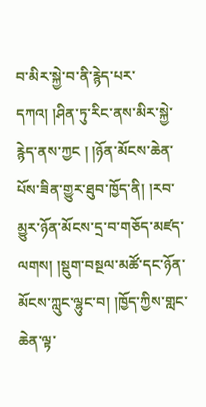བ་མིར་སྐྱེ་བ་ནི་རྙེད་པར་དཀའ། །ཤིན་ཏུ་རིང་ནས་མིར་སྐྱེ་རྙེད་ནས་ཀྱང ། །ཉོན་མོངས་ཆེན་པོས་ཟིན་གྱུར་ཐུབ་ཁྱོད་ནི། །རབ་མྱུར་ཉོན་མོངས་དྲ་བ་གཅོད་མཛད་ལགས། །སྡུག་བསྔལ་མཚོ་དང་ཉོན་མོངས་ཀླུང་ལྷུང་བ། །ཁྱོད་ཀྱིས་གླང་ཆེན་ལྟ་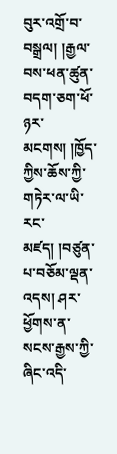བུར་འགྲོ་བ་བསྒྲལ། །རྒྱལ་བས་ཕན་ཚུན་བདག་ཅག་ཕོ་ཉར་མངགས། །ཁྱོད་ཀྱིས་ཆོས་ཀྱི་གཏེར་ལ་ཡི་རང་མཛད། །བཙུན་པ་བཅོམ་ལྡན་འདས། ཤར་ཕྱོགས་ན་སངས་རྒྱས་ཀྱི་ཞིང་འདི་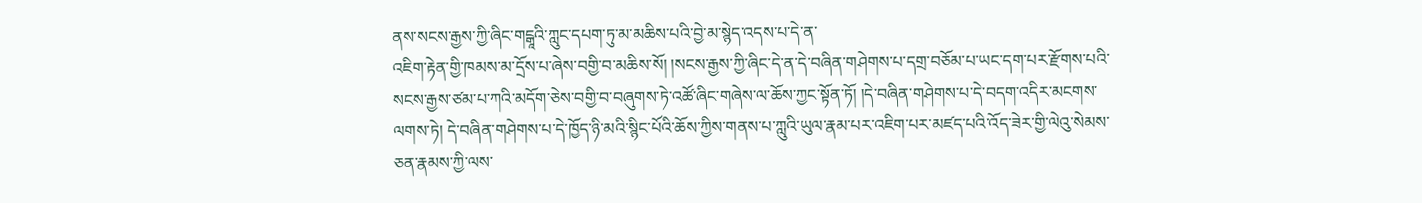ནས་སངས་རྒྱས་ཀྱི་ཞིང་གངྒཱའི་ཀླུང་དཔག་ཏུ་མ་མཆིས་པའི་བྱེ་མ་སྙེད་འདས་པ་དེ་ན་
འཇིག་རྟེན་གྱི་ཁམས་མ་དྲོས་པ་ཞེས་བགྱི་བ་མཆིས་སོ། །སངས་རྒྱས་ཀྱི་ཞིང་དེ་ན་དེ་བཞིན་གཤེགས་པ་དགྲ་བཅོམ་པ་ཡང་དག་པར་རྫོགས་པའི་སངས་རྒྱས་ཙམ་པ་ཀའི་མདོག་ཅེས་བགྱི་བ་བཞུགས་ཏེ་འཚོ་ཞིང་གཞེས་ལ་ཆོས་ཀྱང་སྟོན་ཏོ། །དེ་བཞིན་གཤེགས་པ་དེ་བདག་འདིར་མངགས་ལགས་ཏེ། དེ་བཞིན་གཤེགས་པ་དེ་ཁྱོད་ཉི་མའི་སྙིང་པོའི་ཆོས་ཀྱིས་གནས་པ་ཀླུའི་ཡུལ་རྣམ་པར་འཇིག་པར་མཛད་པའི་འོད་ཟེར་གྱི་ལེའུ་སེམས་ཅན་རྣམས་ཀྱི་ལས་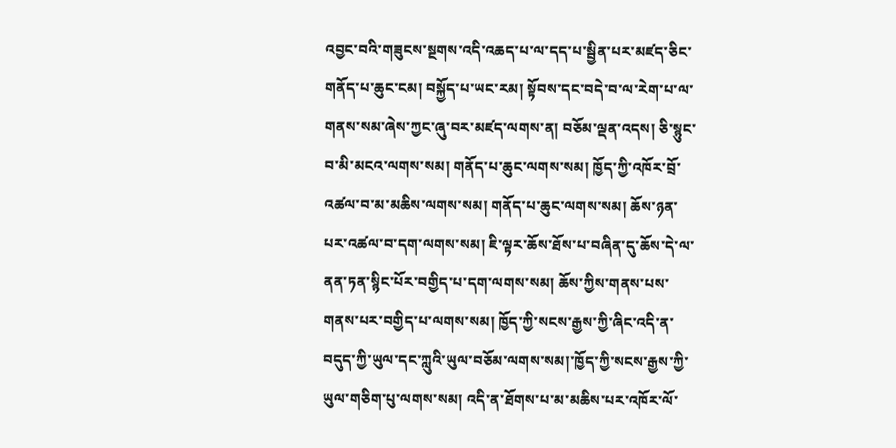འབྱང་བའི་གཟུངས་སྔགས་འདི་འཆད་པ་ལ་དད་པ་སྦྱིན་པར་མཛད་ཅིང་གནོད་པ་ཆུང་ངམ། བསྐྱོད་པ་ཡང་རམ། སྟོབས་དང་བདེ་བ་ལ་རེག་པ་ལ་གནས་སམ་ཞེས་ཀྱང་ཞུ་བར་མཛད་ལགས་ན། བཅོམ་ལྡན་འདས། ཅི་སྙུང་བ་མི་མངའ་ལགས་སམ། གནོད་པ་ཆུང་ལགས་སམ། ཁྱོད་ཀྱི་འཁོར་བྲོ་འཚལ་བ་མ་མཆིས་ལགས་སམ། གནོད་པ་ཆུང་ལགས་སམ། ཆོས་ཉན་པར་འཚལ་བ་དག་ལགས་སམ། ཇི་ལྟར་ཆོས་ཐོས་པ་བཞིན་དུ་ཆོས་དེ་ལ་ནན་ཏན་སྙིང་པོར་བགྱིད་པ་དག་ལགས་སམ། ཆོས་ཀྱིས་གནས་པས་གནས་པར་བགྱིད་པ་ལགས་སམ། ཁྱོད་ཀྱི་སངས་རྒྱས་ཀྱི་ཞིང་འདི་ན་བདུད་ཀྱི་ཡུལ་དང་ཀླུའི་ཡུལ་བཅོམ་ལགས་སམ།་ཁྱོད་ཀྱི་སངས་རྒྱས་ཀྱི་ཡུལ་གཅིག་པུ་ལགས་སམ། འདི་ན་ཐོགས་པ་མ་མཆིས་པར་འཁོར་ལོ་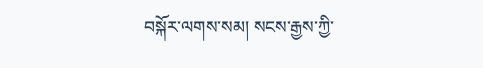བསྐོར་ལགས་སམ། སངས་རྒྱས་ཀྱི་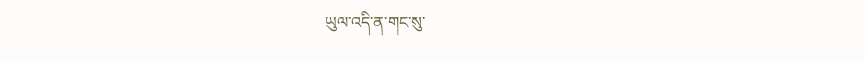ཡུལ་འདི་ན་གང་སུ་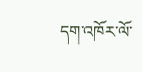དག་འཁོར་ལོ་